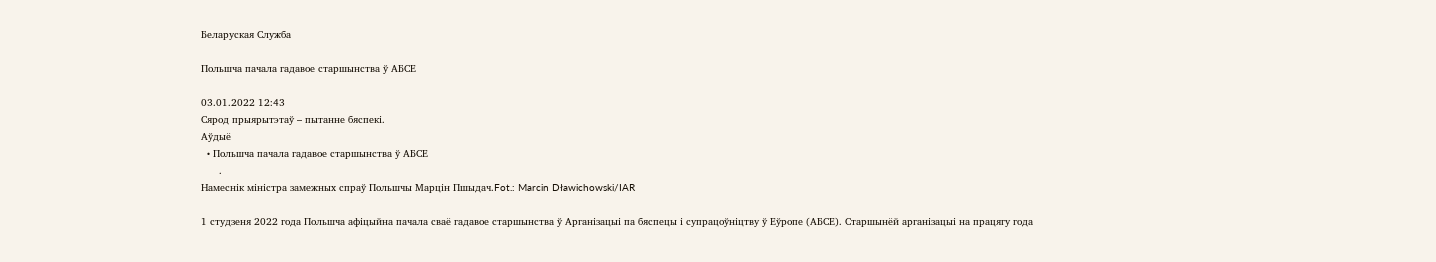Беларуская Служба

Польшча пачала гадавое старшынства ў АБСЕ

03.01.2022 12:43
Сярод прыярытэтаў – пытанне бяспекі.
Аўдыё
  • Польшча пачала гадавое старшынства ў АБСЕ
      .
Намеснік міністра замежных спраў Польшчы Марцін Пшыдач.Fot.: Marcin Dławichowski/IAR

1 студзеня 2022 года Польшча афіцыйна пачала сваё гадавое старшынства ў Арганізацыі па бяспецы і супрацоўніцтву ў Еўропе (АБСЕ). Старшынёй арганізацыі на працягу года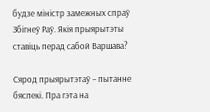будзе міністр замежных спраў Збігнеў Раў. Якія прыярытэты ставіць перад сабой Варшава?

Сярод прыярытэтаў – пытанне бяспекі. Пра гэта на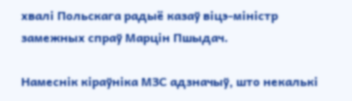хвалі Польскага радыё казаў віцэ-міністр замежных спраў Марцін Пшыдач.

Намеснік кіраўніка МЗС адзначыў, што некалькі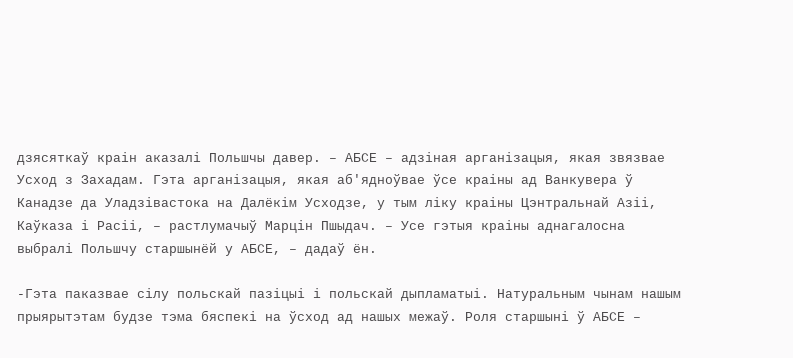дзясяткаў краін аказалі Польшчы давер. – АБСЕ – адзіная арганізацыя, якая звязвае Усход з Захадам. Гэта арганізацыя, якая аб'ядноўвае ўсе краіны ад Ванкувера ў Канадзе да Уладзівастока на Далёкім Усходзе, у тым ліку краіны Цэнтральнай Азіі, Каўказа і Расіі, – растлумачыў Марцін Пшыдач. – Усе гэтыя краіны аднагалосна выбралі Польшчу старшынёй у АБСЕ, – дадаў ён.

-Гэта паказвае сілу польскай пазіцыі і польскай дыпламатыі. Натуральным чынам нашым прыярытэтам будзе тэма бяспекі на ўсход ад нашых межаў. Роля старшыні ў АБСЕ –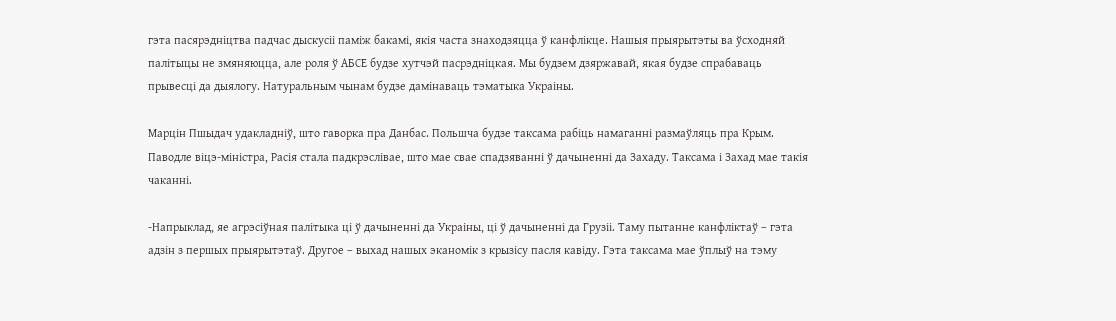гэта пасярэдніцтва падчас дыскусіі паміж бакамі, якія часта знаходзяцца ў канфлікце. Нашыя прыярытэты ва ўсходняй палітыцы не змяняюцца, але роля ў АБСЕ будзе хутчэй пасрэдніцкая. Мы будзем дзяржавай, якая будзе спрабаваць прывесці да дыялогу. Натуральным чынам будзе дамінаваць тэматыка Украіны.

Марцін Пшыдач удакладніў, што гаворка пра Данбас. Польшча будзе таксама рабіць намаганні размаўляць пра Крым. Паводле віцэ-міністра, Расія стала падкрэслівае, што мае свае спадзяванні ў дачыненні да Захаду. Таксама і Захад мае такія чаканні.

-Напрыклад, яе агрэсіўная палітыка ці ў дачыненні да Украіны, ці ў дачыненні да Грузіі. Таму пытанне канфліктаў – гэта адзін з першых прыярытэтаў. Другое – выхад нашых эканомік з крызісу пасля кавіду. Гэта таксама мае ўплыў на тэму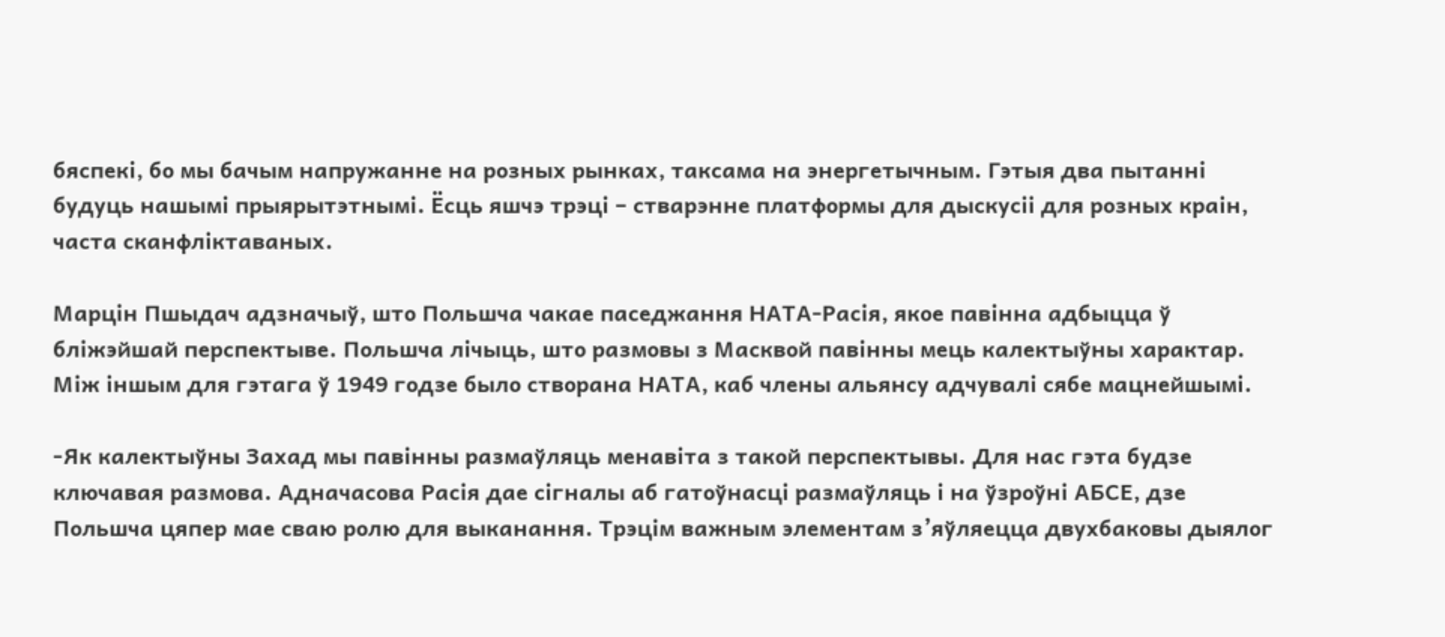бяспекі, бо мы бачым напружанне на розных рынках, таксама на энергетычным. Гэтыя два пытанні будуць нашымі прыярытэтнымі. Ёсць яшчэ трэці – стварэнне платформы для дыскусіі для розных краін, часта сканфліктаваных.

Марцін Пшыдач адзначыў, што Польшча чакае паседжання НАТА-Расія, якое павінна адбыцца ў бліжэйшай перспектыве. Польшча лічыць, што размовы з Масквой павінны мець калектыўны характар. Між іншым для гэтага ў 1949 годзе было створана НАТА, каб члены альянсу адчувалі сябе мацнейшымі.

-Як калектыўны Захад мы павінны размаўляць менавіта з такой перспектывы. Для нас гэта будзе ключавая размова. Адначасова Расія дае сігналы аб гатоўнасці размаўляць і на ўзроўні АБСЕ, дзе Польшча цяпер мае сваю ролю для выканання. Трэцім важным элементам з’яўляецца двухбаковы дыялог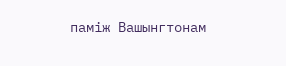паміж Вашынгтонам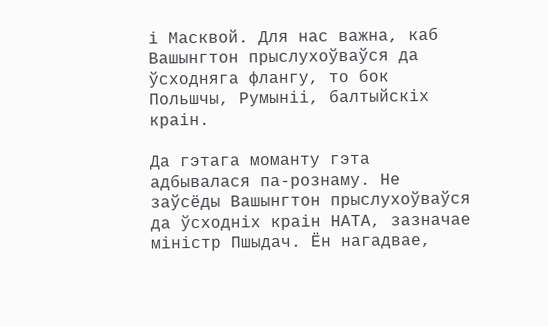і Масквой. Для нас важна, каб Вашынгтон прыслухоўваўся да ўсходняга флангу, то бок Польшчы, Румыніі, балтыйскіх краін.

Да гэтага моманту гэта адбывалася па-рознаму. Не заўсёды Вашынгтон прыслухоўваўся да ўсходніх краін НАТА, зазначае міністр Пшыдач. Ён нагадвае,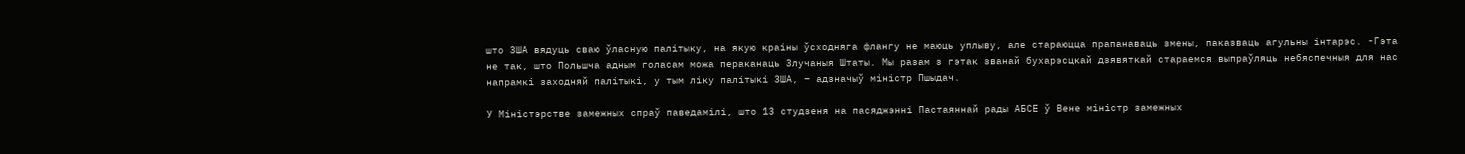што ЗША вядуць сваю ўласную палітыку, на якую краіны ўсходняга флангу не маюць уплыву, але стараюцца прапанаваць змены, паказваць агульны інтарэс. -Гэта не так, што Польшча адным голасам можа пераканаць Злучаныя Штаты. Мы разам з гэтак званай бухарэсцкай дзявяткай стараемся выпраўляць небяспечныя для нас напрамкі заходняй палітыкі, у тым ліку палітыкі ЗША, – адзначыў міністр Пшыдач.

У Міністэрстве замежных спраў паведамілі, што 13 студзеня на пасяджэнні Пастаяннай рады АБСЕ ў Вене міністр замежных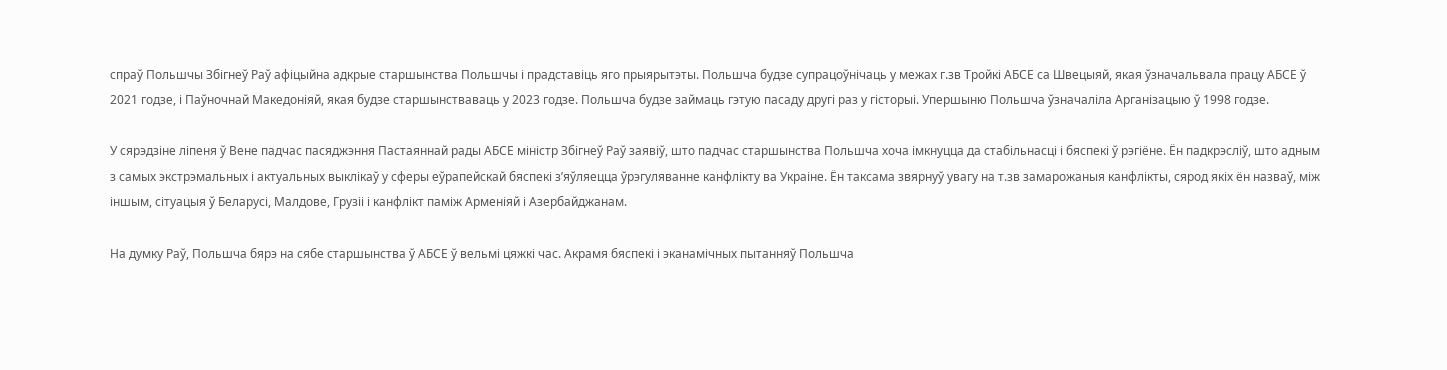спраў Польшчы Збігнеў Раў афіцыйна адкрые старшынства Польшчы і прадставіць яго прыярытэты. Польшча будзе супрацоўнічаць у межах г.зв Тройкі АБСЕ са Швецыяй, якая ўзначальвала працу АБСЕ ў 2021 годзе, і Паўночнай Македоніяй, якая будзе старшынстваваць у 2023 годзе. Польшча будзе займаць гэтую пасаду другі раз у гісторыі. Упершыню Польшча ўзначаліла Арганізацыю ў 1998 годзе.

У сярэдзіне ліпеня ў Вене падчас пасяджэння Пастаяннай рады АБСЕ міністр Збігнеў Раў заявіў, што падчас старшынства Польшча хоча імкнуцца да стабільнасці і бяспекі ў рэгіёне. Ён падкрэсліў, што адным з самых экстрэмальных і актуальных выклікаў у сферы еўрапейскай бяспекі зʼяўляецца ўрэгуляванне канфлікту ва Украіне. Ён таксама звярнуў увагу на т.зв замарожаныя канфлікты, сярод якіх ён назваў, між іншым, сітуацыя ў Беларусі, Малдове, Грузіі і канфлікт паміж Арменіяй і Азербайджанам.

На думку Раў, Польшча бярэ на сябе старшынства ў АБСЕ ў вельмі цяжкі час. Акрамя бяспекі і эканамічных пытанняў Польшча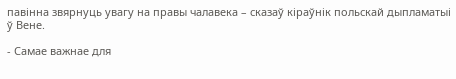павінна звярнуць увагу на правы чалавека – сказаў кіраўнік польскай дыпламатыі ў Вене.

- Самае важнае для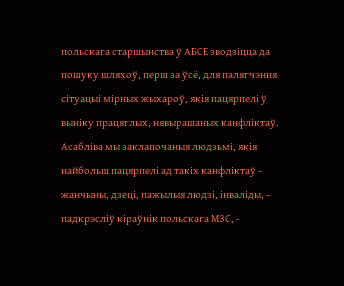польскага старшынства ў АБСЕ зводзіцца да пошуку шляхоў, перш за ўсё, для палягчэння сітуацыі мірных жыхароў, якія пацярпелі ў выніку працяглых, нявырашаных канфліктаў. Асабліва мы заклапочаныя людзьмі, якія найбольш пацярпелі ад такіх канфліктаў – жанчыны, дзеці, пажылыя людзі, інваліды, – падкрэсліў кіраўнік польскага МЗС, -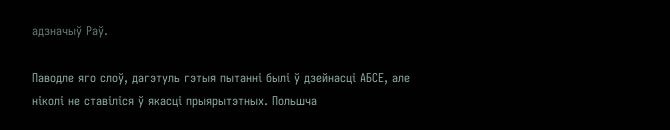адзначыў Раў.

Паводле яго слоў, дагэтуль гэтыя пытанні былі ў дзейнасці АБСЕ, але ніколі не ставіліся ў якасці прыярытэтных. Польшча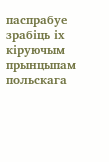паспрабуе зрабіць іх кіруючым прынцыпам польскага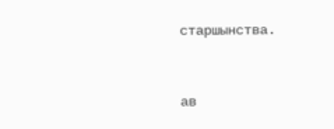старшынства.


ав